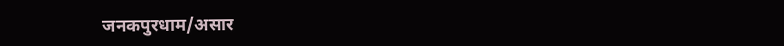जनकपुरधाम/असार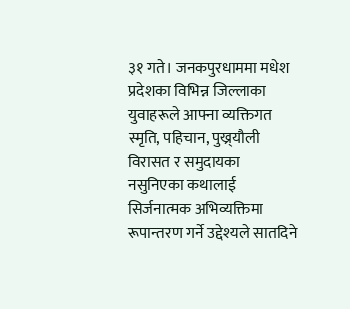३१ गते। जनकपुरधाममा मधेश प्रदेशका विभिन्न जिल्लाका युवाहरूले आफ्ना व्यक्तिगत स्मृति, पहिचान, पुख्र्यौली विरासत र समुदायका नसुनिएका कथालाई सिर्जनात्मक अभिव्यक्तिमा रूपान्तरण गर्ने उद्देश्यले सातदिने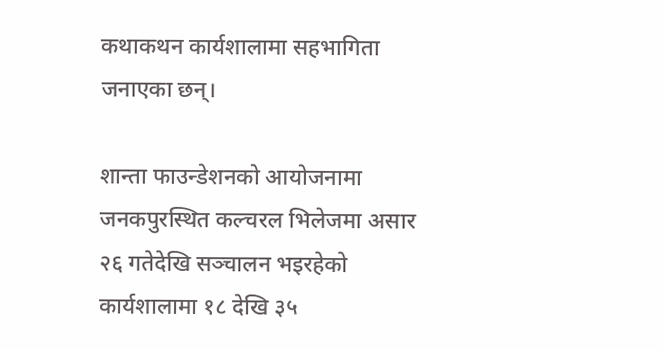कथाकथन कार्यशालामा सहभागिता जनाएका छन्।

शान्ता फाउन्डेशनको आयोजनामा जनकपुरस्थित कल्चरल भिलेजमा असार २६ गतेदेखि सञ्चालन भइरहेको कार्यशालामा १८ देखि ३५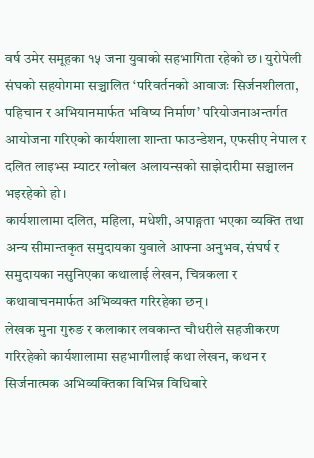वर्ष उमेर समूहका १५ जना युवाको सहभागिता रहेको छ। युरोपेली संघको सहयोगमा सञ्चालित ‘परिवर्तनको आवाजः सिर्जनशीलता, पहिचान र अभियानमार्फत भविष्य निर्माण’ परियोजनाअन्तर्गत आयोजना गरिएको कार्यशाला शान्ता फाउन्डेशन, एफसीए नेपाल र दलित लाइभ्स म्याटर ग्लोबल अलायन्सको साझेदारीमा सञ्चालन भइरहेको हो।
कार्यशालामा दलित, महिला, मधेशी, अपाङ्गता भएका व्यक्ति तथा अन्य सीमान्तकृत समुदायका युवाले आफ्ना अनुभव, संघर्ष र समुदायका नसुनिएका कथालाई लेखन, चित्रकला र कथावाचनमार्फत अभिव्यक्त गरिरहेका छन्।
लेखक मुना गुरुङ र कलाकार लवकान्त चौधरीले सहजीकरण गरिरहेको कार्यशालामा सहभागीलाई कथा लेखन, कथन र सिर्जनात्मक अभिव्यक्तिका विभिन्न विधिबारे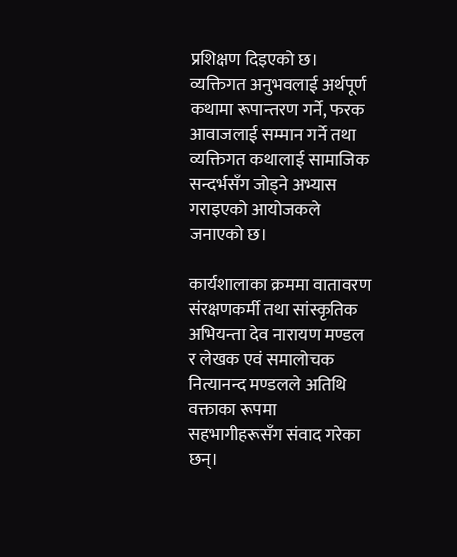प्रशिक्षण दिइएको छ। व्यक्तिगत अनुभवलाई अर्थपूर्ण कथामा रूपान्तरण गर्ने, फरक आवाजलाई सम्मान गर्ने तथा व्यक्तिगत कथालाई सामाजिक सन्दर्भसँग जोड्ने अभ्यास गराइएको आयोजकले जनाएको छ।

कार्यशालाका क्रममा वातावरण संरक्षणकर्मी तथा सांस्कृतिक अभियन्ता देव नारायण मण्डल र लेखक एवं समालोचक नित्यानन्द मण्डलले अतिथि वक्ताका रूपमा सहभागीहरूसँग संवाद गरेका छन्।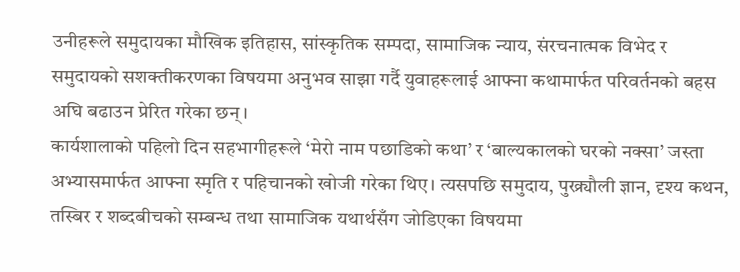उनीहरूले समुदायका मौखिक इतिहास, सांस्कृतिक सम्पदा, सामाजिक न्याय, संरचनात्मक विभेद र समुदायको सशक्तीकरणका विषयमा अनुभव साझा गर्दै युवाहरूलाई आफ्ना कथामार्फत परिवर्तनको बहस अघि बढाउन प्रेरित गरेका छन्।
कार्यशालाको पहिलो दिन सहभागीहरूले ‘मेरो नाम पछाडिको कथा’ र ‘बाल्यकालको घरको नक्सा’ जस्ता अभ्यासमार्फत आफ्ना स्मृति र पहिचानको खोजी गरेका थिए। त्यसपछि समुदाय, पुख्र्यौली ज्ञान, दृश्य कथन, तस्बिर र शब्दबीचको सम्बन्ध तथा सामाजिक यथार्थसँग जोडिएका विषयमा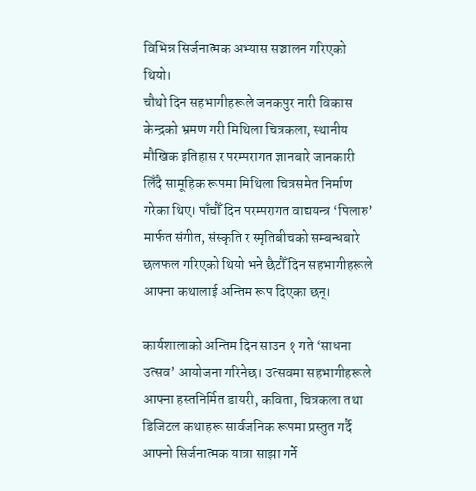विभिन्न सिर्जनात्मक अभ्यास सञ्चालन गरिएको थियो।
चौथो दिन सहभागीहरूले जनकपुर नारी विकास केन्द्रको भ्रमण गरी मिथिला चित्रकला, स्थानीय मौखिक इतिहास र परम्परागत ज्ञानबारे जानकारी लिँदै सामूहिक रूपमा मिथिला चित्रसमेत निर्माण गरेका थिए। पाँचौँ दिन परम्परागत वाद्ययन्त्र ‘पिलारु’ मार्फत संगीत, संस्कृति र स्मृतिबीचको सम्बन्धबारे छलफल गरिएको थियो भने छैटौँ दिन सहभागीहरूले आफ्ना कथालाई अन्तिम रूप दिएका छन्।

कार्यशालाको अन्तिम दिन साउन १ गते ‘साधना उत्सव’ आयोजना गरिनेछ। उत्सवमा सहभागीहरूले आफ्ना हस्तनिर्मित डायरी, कविता, चित्रकला तथा डिजिटल कथाहरू सार्वजनिक रूपमा प्रस्तुत गर्दै आफ्नो सिर्जनात्मक यात्रा साझा गर्ने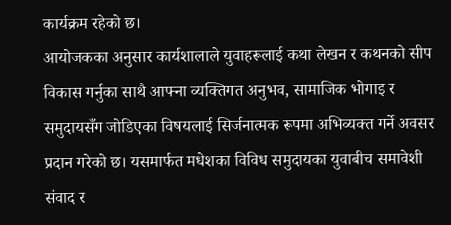कार्यक्रम रहेको छ।
आयोजकका अनुसार कार्यशालाले युवाहरूलाई कथा लेखन र कथनको सीप विकास गर्नुका साथै आफ्ना व्यक्तिगत अनुभव, सामाजिक भोगाइ र समुदायसँग जोडिएका विषयलाई सिर्जनात्मक रूपमा अभिव्यक्त गर्ने अवसर प्रदान गरेको छ। यसमार्फत मधेशका विविध समुदायका युवाबीच समावेशी संवाद र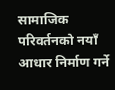सामाजिक परिवर्तनको नयाँ आधार निर्माण गर्ने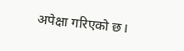अपेक्षा गरिएको छ।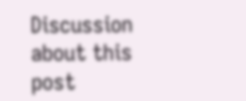Discussion about this post